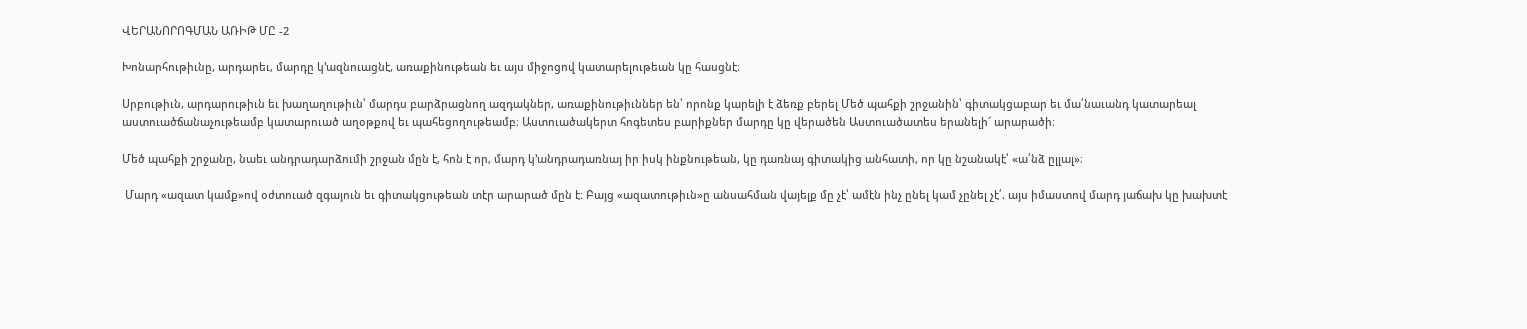ՎԵՐԱՆՈՐՈԳՄԱՆ ԱՌԻԹ ՄԸ -2

Խոնարհութիւնը, արդարեւ, մարդը կ՚ազնուացնէ, առաքինութեան եւ այս միջոցով կատարելութեան կը հասցնէ։

Սրբութիւն, արդարութիւն եւ խաղաղութիւն՝ մարդս բարձրացնող ազդակներ, առաքինութիւններ են՝ որոնք կարելի է ձեռք բերել Մեծ պահքի շրջանին՝ գիտակցաբար եւ մա՛նաւանդ կատարեալ աստուածճանաչութեամբ կատարուած աղօթքով եւ պահեցողութեամբ։ Աստուածակերտ հոգետես բարիքներ մարդը կը վերածեն Աստուածատես երանելի՜ արարածի։

Մեծ պահքի շրջանը, նաեւ անդրադարձումի շրջան մըն է, հոն է որ, մարդ կ՚անդրադառնայ իր իսկ ինքնութեան, կը դառնայ գիտակից անհատի, որ կը նշանակէ՝ «ա՛նձ ըլլալ»։

 Մարդ «ազատ կամք»ով օժտուած զգայուն եւ գիտակցութեան տէր արարած մըն է։ Բայց «ազատութիւն»ը անսահման վայելք մը չէ՝ ամէն ինչ ընել կամ չընել չէ՛. այս իմաստով մարդ յաճախ կը խախտէ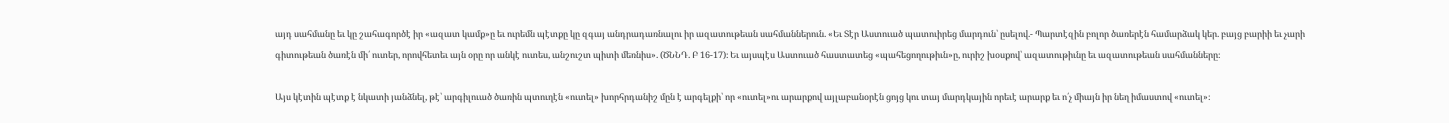այդ սահմանը եւ կը շահագործէ իր «ազատ կամք»ը եւ ուրեմն պէտքը կը զգայ անդրադառնալու իր ազատութեան սահմաններուն. «Եւ Տէր Աստուած պատուիրեց մարդուն՝ ըսելով.- Պարտէզին բոլոր ծառերէն համարձակ կեր. բայց բարիի եւ չարի գիտութեան ծառէն մի՛ ուտեր, որովհետեւ այն օրը որ անկէ ուտես, անշուշտ պիտի մեռնիս». (ԾՆՆԴ. Բ 16-17)։ Եւ այսպէս Աստուած հաստատեց «պահեցողութիւն»ը, ուրիշ խօսքով՝ ազատութիւնը եւ ազատութեան սահմանները։

Այս կէտին պէտք է նկատի յանձնել, թէ՝ արգիլուած ծառին պտուղէն «ուտել» խորհրդանիշ մըն է արգելքի՝ որ «ուտել»ու արարքով այլաբանօրէն ցոյց կու տայ մարդկային որեւէ արարք եւ ո՛չ միայն իր նեղ իմաստով «ուտել»։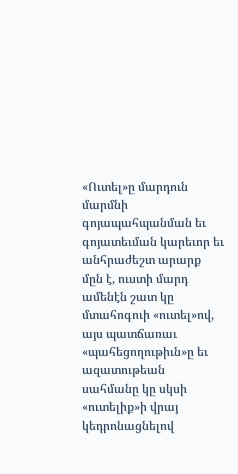«Ուտել»ը մարդուն մարմնի գոյապահպանման եւ գոյատեւման կարեւոր եւ անհրաժեշտ արարք մըն է, ուստի մարդ ամենէն շատ կը մտահոգուի «ուտել»ով, այս պատճառաւ «պահեցողութիւն»ը եւ ազատութեան սահմանը կը սկսի «ուտելիք»ի վրայ կեդրոնացնելով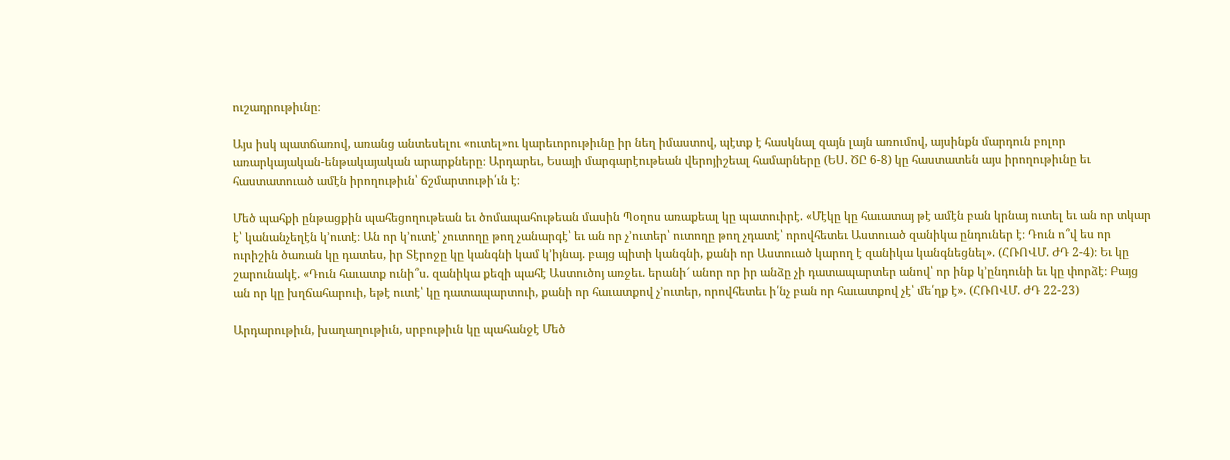ուշադրութիւնը։

Այս իսկ պատճառով, առանց անտեսելու «ուտել»ու կարեւորութիւնը իր նեղ իմաստով, պէտք է հասկնալ զայն լայն առումով, այսինքն մարդուն բոլոր առարկայական-ենթակայական արարքները։ Արդարեւ, Եսայի մարգարէութեան վերոյիշեալ համարները (ԵՍ. ԾԸ 6-8) կը հաստատեն այս իրողութիւնը եւ հաստատուած ամէն իրողութիւն՝ ճշմարտութի՛ւն է։

Մեծ պահքի ընթացքին պահեցողութեան եւ ծոմապահութեան մասին Պօղոս առաքեալ կը պատուիրէ. «Մէկը կը հաւատայ թէ ամէն բան կրնայ ուտել եւ ան որ տկար է՝ կանանչեղէն կ՚ուտէ։ Ան որ կ՚ուտէ՝ չուտողը թող չանարգէ՝ եւ ան որ չ՚ուտեր՝ ուտողը թող չդատէ՝ որովհետեւ Աստուած զանիկա ընդուներ է։ Դուն ո՞վ ես որ ուրիշին ծառան կը դատես, իր Տէրոջը կը կանգնի կամ կ՚իյնայ. բայց պիտի կանգնի, քանի որ Աստուած կարող է զանիկա կանգնեցնել». (ՀՌՈՎՄ. ԺԴ 2-4)։ Եւ կը շարունակէ. «Դուն հաւատք ունի՞ս. զանիկա քեզի պահէ Աստուծոյ առջեւ. երանի՜ անոր որ իր անձը չի դատապարտեր անով՝ որ ինք կ՚ընդունի եւ կը փորձէ։ Բայց ան որ կը խղճահարուի, եթէ ուտէ՝ կը դատապարտուի, քանի որ հաւատքով չ՚ուտեր, որովհետեւ ի՛նչ բան որ հաւատքով չէ՝ մե՛ղք է». (ՀՌՈՎՄ. ԺԴ 22-23)

Արդարութիւն, խաղաղութիւն, սրբութիւն կը պահանջէ Մեծ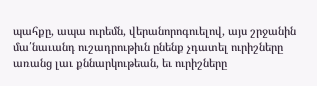պահքը, ապա ուրեմն, վերանորոգուելով, այս շրջանին մա՛նաւանդ ուշադրութիւն ընենք չդատել ուրիշները առանց լաւ քննարկութեան, եւ ուրիշները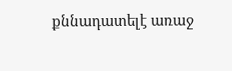քննադատելէ առաջ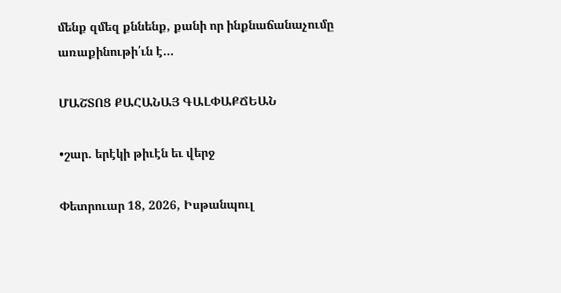մենք զմեզ քննենք, քանի որ ինքնաճանաչումը առաքինութի՛ւն է…

ՄԱՇՏՈՑ ՔԱՀԱՆԱՅ ԳԱԼՓԱՔՃԵԱՆ

•շար. երէկի թիւէն եւ վերջ

Փետրուար 18, 2026, Իսթանպուլ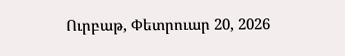Ուրբաթ, Փետրուար 20, 2026